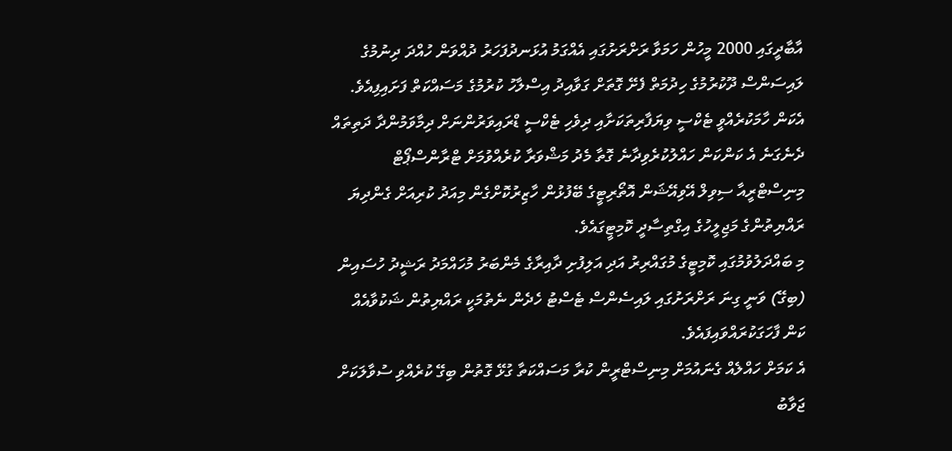އާބާދީގައި 2000 މީހުން ހަމަވާ ރަށްރަށުގައި އެއްގަމު އުޅަނދުފަހަރު ދުއްވަން ހުއްދަ ދިނުމުގެ ލައިސަންސް ދޫކުރުމުގެ ހިދުމަތް ފެށޭ ގޮތަށް ގަވާއިދު އިސްލާހު ކުރުމުގެ މަސައްކަތް ފަށައިފިއެވެ.
އެކަން ހާމަކުރެއްވީ ޓެކްސީ ވިޔަފާރިތަކަށާއި ދިވެހި ޓެކްސީ ޑްރައިވަރުންނަށް ދިމާވަމުންދާ ދަތިތައް ދެނެގަނެ އެ ކަންކަން ހައްލުކުރެވިދާނެ ގޮތާ މެދު މަޝްވަރާ ކުރެއްވުމަށް ޓްރާންސްޕޯޓް މިނިސްޓްރީއާ ސިވިލް އޭވިއޭޝަން އޮތޯރިޓީގެ ބޭފުޅުން ހާޒިރުކޮށްގެން މިއަދު ކުރިއަށް ގެންދިޔަ ރައްޔިތުންގެ މަޖިލީހުގެ އިގްތިސާދީ ކޮމިޓީގައެވެ.
މި ބައްދަލުވުމުގައި ކޮމިޓީގެ މުގައްރިރު އަދި އަލިފުށި ދާއިރާގެ މެންބަރު މުހައްމަދު ރަޝީދު ހުސައިން (ބިގޭ) ވަނީ ގިނަ ރަށްރަށުގައި ލައިސެންސް ޓެސްޓު ހެދެން ނެތުމަކީ ރައްޔިތުން ޝަކުވާއެއް ކަން ފާހަގަކުރައްވައިފައެވެ.
އެ ކަމަށް ހައްލެއް ގެނައުމަށް މިނިސްޓްރީން ކުރާ މަސައްކަތާ ގުޅޭ ގޮތުން ބިގޭ ކުރެއްވި ސުވާލަކަށް ޖަވާބު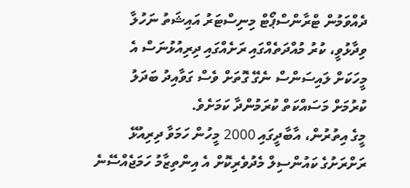ދެއްވަމުން ޓްރާންސްޕޯޓް މިނިސްޓަރު އައިޝަތު ނަހުލާ ވިދާޅުވީ، ކުރު މުއްދަތެއްގައި ރަށެއްގައި ދިރިއުޅުނަސް އެ މީހަކަށް ލައިސަންސް ނެގޭ ގޮތަށް ވެސް ގަވާއިދު ބަދަލު ކުރުމަށް މަސައްކަތް ކުރަމުންދާ ކަމަށެވެ.
މީގެ އިތުރުން، އާބާދީގައި 2000 މީހުން ހަމަވާ ދިރިއުޅޭ ރަށްރަށުގެ ކައުންސިލް މެދުވެރިކޮށް އެ އިންތިޒާމު ހަމަޖެއްސޭނެ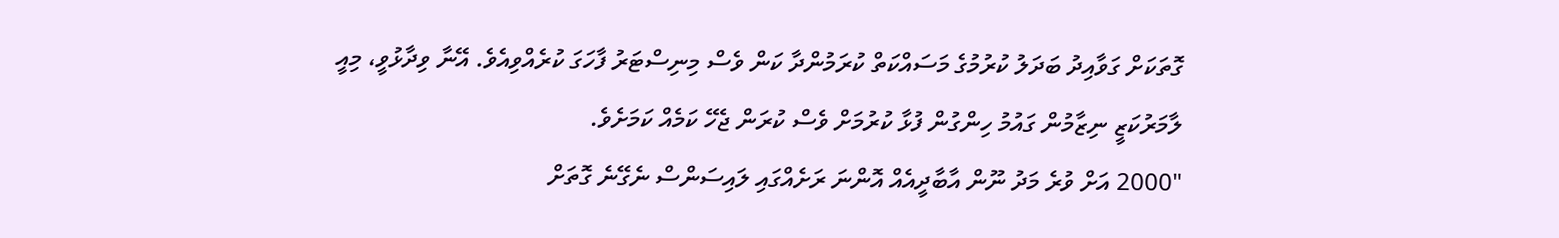ގޮތަކަށް ގަވާއިދު ބަދަލު ކުރުމުގެ މަސައްކަތް ކުރަމުންދާ ކަން ވެސް މިނިސްޓަރު ފާހަގަ ކުރެއްވިއެވެ. އޭނާ ވިދާޅުވީ، މިއީ ލާމަރުކަޒީ ނިޒާމުން ގައުމު ހިންގުން ފުޅާ ކުރުމަށް ވެސް ކުރަން ޖެހޭ ކަމެއް ކަމަށެވެ.
"2000 އަށް ވުރެ މަދު ނޫން އާބާދީއެއް އޮންނަ ރަށެއްގައި ލައިސަންސް ނެގޭނެ ގޮތަށް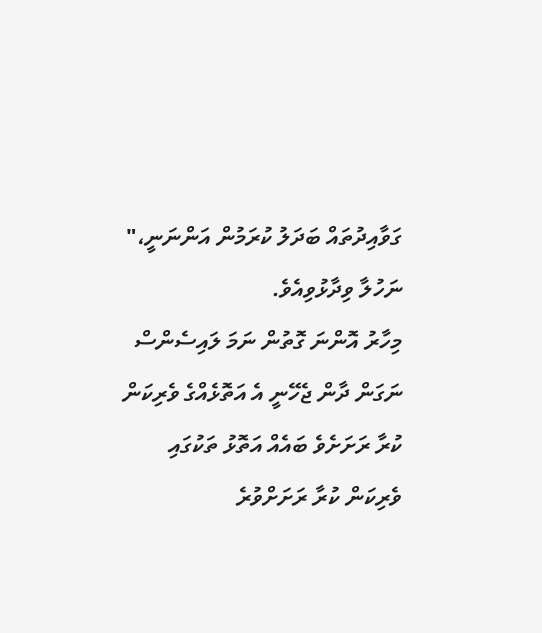ގަވާއިދުތައް ބަދަލު ކުރަމުން އަންނަނީ،" ނަހުލާ ވިދާޅުވިއެވެ.
މިހާރު އޮންނަ ގޮތުން ނަމަ ލައިސެންސް ނަގަން ދާން ޖެހޭނީ އެ އަތޮޅެއްގެ ވެރިކަން ކުރާ ރަށަށެވެ ބައެއް އަތޮޅު ތަކުގައި ވެރިކަން ކުރާ ރަށަށްވުރެ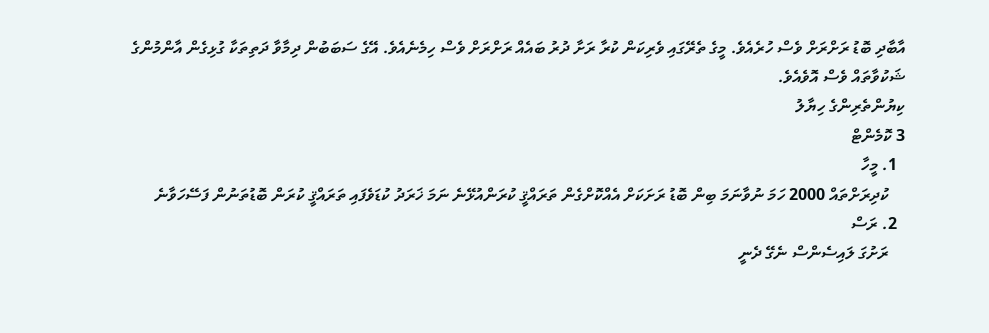އާބާދި ބޮޑު ރަށްރަށް ވެސް ހުރެއެވެ. މީގެ ތެރޭގައި ވެރިކަން ކުރާ ރަށާ ދުރު ބައެއް ރަށްރަށް ވެސް ހިމެނެއެވެ. އޭގެ ސަބަބުން ދިމާވާ ދަތިތަކާ ގުޅިގެން އާންމުންގެ ޝަކުވާތައް ވެސް އޮވެއެވެ.
ކިޔުންތެރިންގެ ހިޔާލު
3 ކޮމެންޓް
  1. މީހާ
    ކުދިރަށްތައް 2000 ހަމަ ނުވާނަމަ ބިން ބޮޑު ރަށަކަށް އެއްކޮށްގެން ތަރައްޤީ ކުރަންއުޅޭނެ ނަމަ ޚަރަދު ކުޑަވެފައި ތަރައްޤީ ކުރަން ބޮޑުތަނުން ފަސޭހަވާނެ
  2. ރަސް
    ރަށުގަ ލައިސެންސް ނެގޭ ދެނީ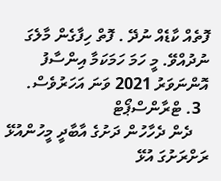ފޮތެއް ކާޑެއް ނުދޭ . ފޮތް ހިފާގެން މާލެގަ ނުދުއްވޭ. މީ ހަމަ ހަމަކަމާ އިންސާފު އޮންނަވަރު 2021 ވަނަ އަހަރުވެސް.
  3. ޓްރާންސްޕޯޓް
    ދެން ދެހާހުން ދަށުގެ އާބާދީ މީހުންއުޅޭ ރަށްރަށުގަ އުޅޭ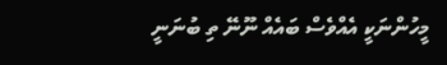މީހުންނަކީ އެއްވެސް ބައެއް ނޫނޭ ތި ބުނަނީ